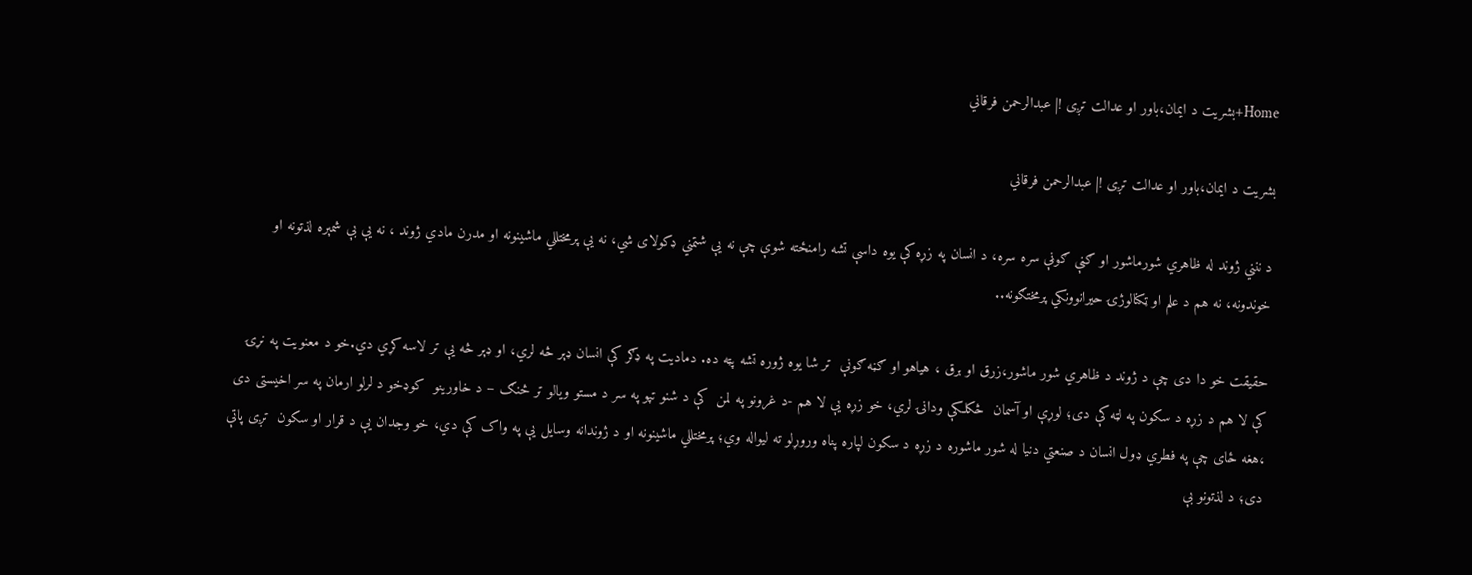Home+بشریت د ایمان،باور او عدالت تږی !| عبدالرحمن فرقاني

بشریت د ایمان،باور او عدالت تږی !| عبدالرحمن فرقاني

د ننني ژوند له ظاهري شورماشور او ګڼې ګوڼې سره سره، د انسان په زړه کې یوه داسې تشه رامنځته شوې چې نه یې شتمني ډکولای شي، نه یې پرمختللي ماشینونه او مدرن مادي ژوند ، نه یې بې شمېره لذتونه او خوندونه، نه هم د علم او ټکنالوژۍ حیرانوونکي پرمختګونه..

حقیقت خو دا دی چې د ژوند د ظاهري شور ماشور،زرق او برق ، هیاهو او ګڼه ګونې  تر شا یوه ژوره تشه پټه ده. دمادیت په ډګر کې انسان ډېر څه لري، او ډېر څه یې تر لاسه کړي دي.خو د معنویت په نړۍ کې لا هم د زړه د سکون په لټه کې دی؛ لوړې او آسمان  څکلکې ودانۍ لري، خو زړه یې لا هم -د غرونو په لمن  کې د شنو تپو په سر د مستو ویالو تر څنګ – د خاورینو  کوډخو د لرلو ارمان په سر اخیستی دی ،هغه ځای چې په فطري ډول انسان د صنعتي دنیا له شور ماشوره د زړه د سکون لپاره پناه وروړلو ته لیواله وي؛ پرمختللي ماشینونه او د ژوندانه وسایل یې په واک کې دي، خو وجدان یې د قرار او سکون  تږی پاتې دی؛ د لذتونو بې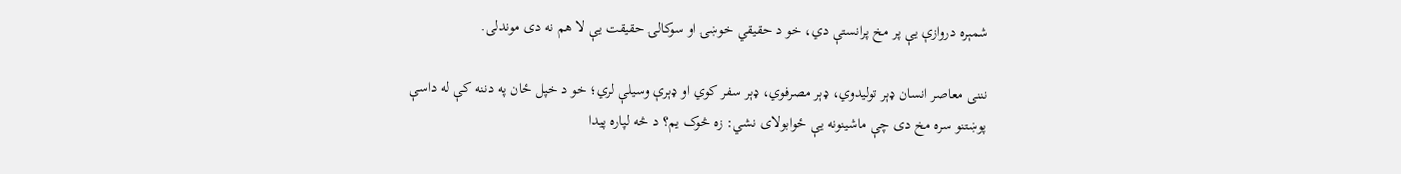شمېره دروازې یې پر مخ پرانستې دي، خو د حقیقي خوښۍ او سوکالۍ حقیقت یې لا هم نه دی موندلی.

نننی معاصر انسان ډېر تولیدوي، ډېر مصرفوي، ډېر سفر کوي او ډېرې وسیلې لري؛ خو د خپل ځان په دننه کې له داسې پوښتنو سره مخ دی چې ماشینونه یې ځوابولای نشي: زه څوک یم؟ د څه لپاره پیدا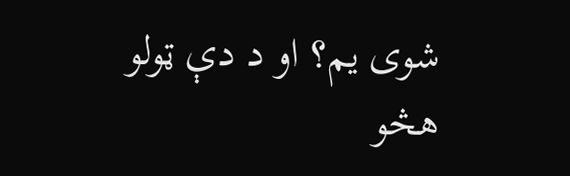شوی یم؟ او د دې ټولو هڅو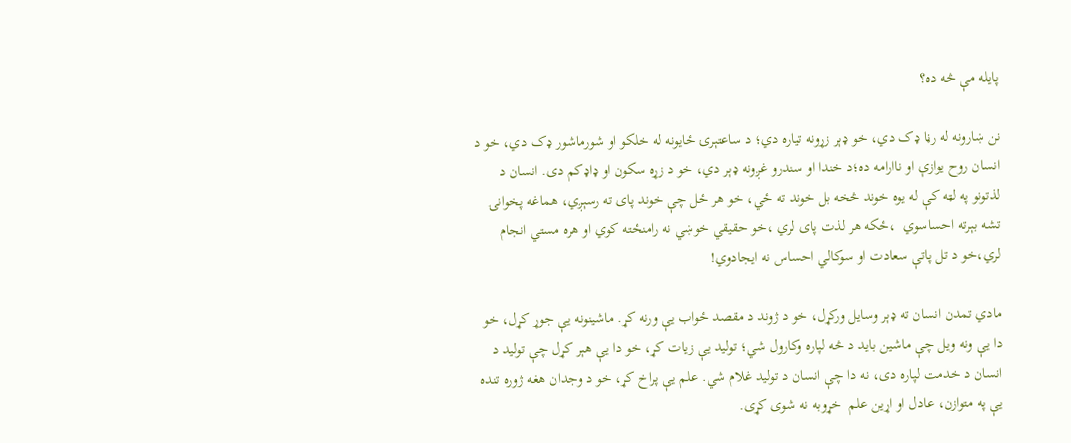پایله مې څه ده؟

نن ښارونه له رڼا ډک دي، خو ډېر زړونه تیاره دي؛ د ساعتېرۍ ځایونه له خلکو او شورماشور ډک دي، خو د انسان روح یوازې او ناارامه ده؛د خندا او سندرو غږونه ډېر دي، خو د زړه سکون او ډاډکم دی. انسان د لذتونو په لټه کې له یوه خوند څخه بل خوند ته ځي، خو هر ځل چې خوند پای ته رسېږي، هماغه پخوانۍ تشه بېرته احساسوي  ،ځکه هر لذت پای لري ،خو حقیقي خوښي نه رامنځته کوي او هره مستي انجام لري،خو د تل پاتې سعادت او سوکالي احساس نه ایجادوي!

مادي تمدن انسان ته ډېر وسایل ورکړل، خو د ژوند د مقصد ځواب یې ورنه کړ. ماشینونه یې جوړ کړل، خو دا یې ونه ویل چې ماشین باید د څه لپاره وکارول شي؛ تولید یې زیات کړ، خو دا یې هېر کړل چې تولید د انسان د خدمت لپاره دی، نه دا چې انسان د تولید غلام شي. علم یې پراخ کړ، خو د وجدان هغه ژوره تنده یې په متوازن، عادل او اړین علم  خړوبه نه شوی کړی.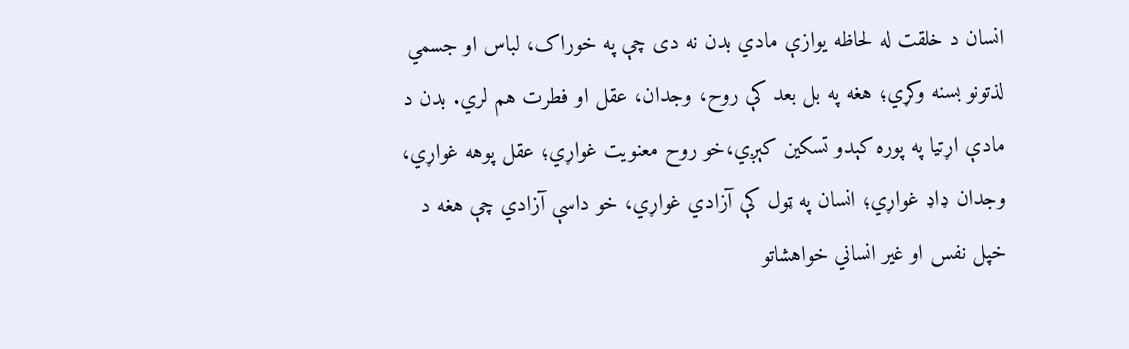انسان د خلقت له لحاظه یوازې مادي بدن نه دی چې په خوراک، لباس او جسمي لذتونو بسنه وکړي؛ هغه په بل بعد کې روح، وجدان، عقل او فطرت هم لري. بدن د مادې اړتیا په پوره کېدو تسکین کېږي،خو روح معنویت غواړي؛ عقل پوهه غواړي، وجدان ډاډ غواړي؛ انسان په ټول کې آزادي غواړي، خو داسې آزادي چې هغه د خپل نفس او غیر انساني خواهشاتو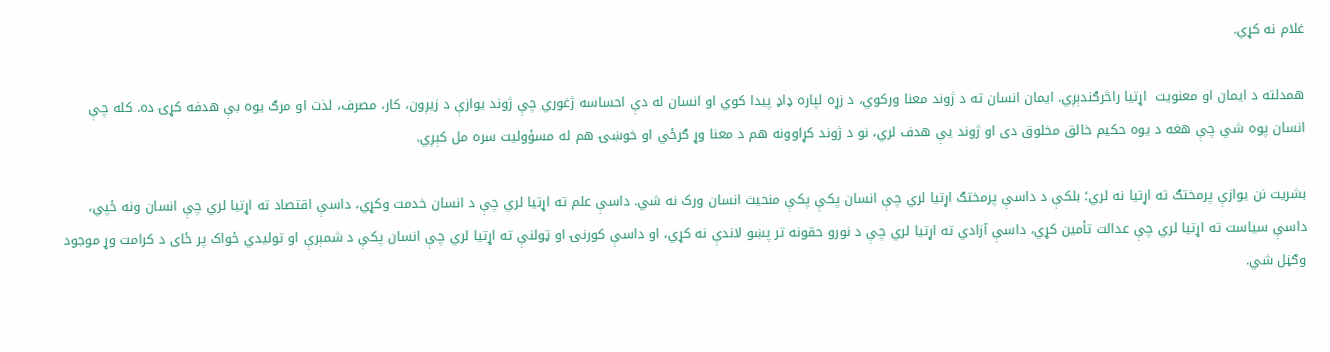غلام نه کړي.

همدلته د ایمان او معنویت  اړتیا راڅرګندېږي. ایمان انسان ته د ژوند معنا ورکوي، د زړه لپاره ډاډ پیدا کوي او انسان له دې احساسه ژغوري چې ژوند یوازې د زیږون، کار، مصرف، لذت او مرګ یوه بې هدفه کړۍ ده. کله چې انسان پوه شي چې هغه د یوه حکیم خالق مخلوق دی او ژوند یې هدف لري، نو د ژوند کړاوونه هم د معنا وړ ګرځي او خوښۍ هم له مسؤولیت سره مل کېږي.

بشریت نن یوازې پرمختګ ته اړتیا نه لري؛ بلکې د داسې پرمختګ اړتیا لري چې انسان پکې پکې منحیث انسان ورک نه شي. داسې علم ته اړتیا لري چې د انسان خدمت وکړي، داسې اقتصاد ته اړتیا لري چې انسان ونه ځپي، داسې سیاست ته اړتیا لري چې عدالت تأمین کړي، داسې آزادي ته اړتیا لري چې د نورو حقونه تر پښو لاندې نه کړي، او داسې کورنۍ او ټولنې ته اړتیا لري چې انسان پکې د شمېرې او تولیدي ځواک پر ځای د کرامت وړ موجود وګڼل شي.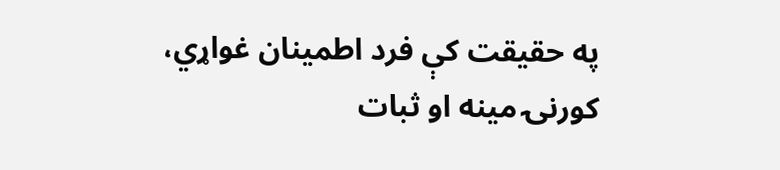په حقیقت کې فرد اطمینان غواړي، کورنۍ مینه او ثبات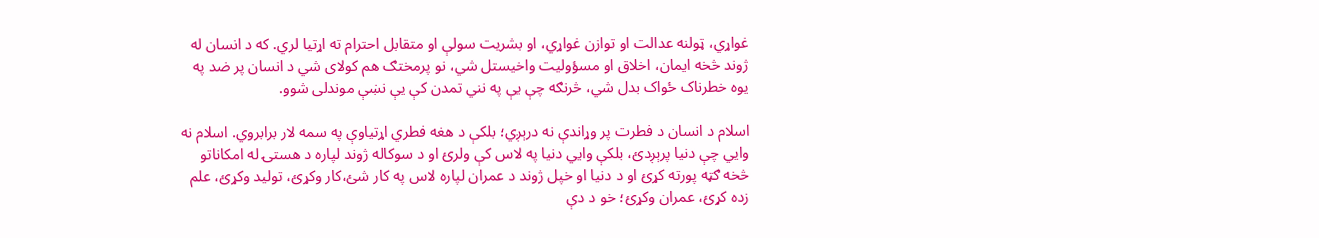غواړي، ټولنه عدالت او توازن غواړي، او بشریت سولې او متقابل احترام ته اړتیا لري. که د انسان له ژوند څخه ایمان، اخلاق او مسؤولیت واخیستل شي، نو پرمختګ هم کولای شي د انسان پر ضد په یوه خطرناک ځواک بدل شي، څرنګه چې یې په نني تمدن کې یې نښې موندلی شوو.

اسلام د انسان د فطرت پر وړاندې نه درېږي؛ بلکې د هغه فطري اړتیاوې په سمه لار برابروي. اسلام نه وايي چې دنیا پرېږدئ، بلکې وايي دنیا په لاس کې ولرئ او د سوکاله ژوند لپاره د هستۍ له امکاناتو څخه ګټه پورته کړئ او د دنیا او خپل ژوند د عمران لپاره لاس په کار شئ،کار وکړئ، تولید وکړئ، علم زده کړئ، عمران وکړئ؛ خو د دې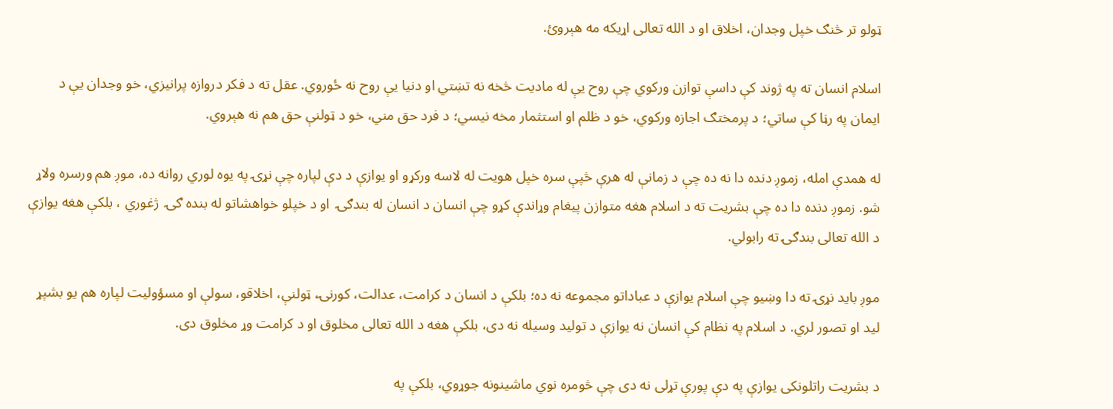ټولو تر څنګ خپل وجدان، اخلاق او د الله تعالی اړیکه مه هېروئ.

اسلام انسان ته په ژوند کې داسې توازن ورکوي چې روح یې له مادیت څخه نه تښتي او دنیا یې روح نه ځوروي. عقل ته د فکر دروازه پرانیزي، خو وجدان یې د ایمان په رڼا کې ساتي؛ د پرمختګ اجازه ورکوي، خو د ظلم او استثمار مخه نیسي؛ د فرد حق مني، خو د ټولنې حق هم نه هېروي.

له همدې امله، زموږ دنده دا نه ده چې د زمانې له هرې څپې سره خپل هویت له لاسه ورکړو او یوازې د دې لپاره چې نړۍ په یوه لوري روانه ده، موږ هم ورسره ولاړ شو. زموږ دنده دا ده چې بشریت ته د اسلام هغه متوازن پیغام وړاندې کړو چې انسان د انسان له بندګۍ  او د خپلو خواهشاتو له بنده ګۍ  ژغوري ، بلکې هغه یوازې د الله تعالی بندګۍ ته رابولي.

موږ باید نړۍ ته دا وښیو چې اسلام یوازې د عباداتو مجموعه نه ده؛ بلکې د انسان د کرامت، عدالت، کورنۍ، ټولنې، اخلاقو، سولې او مسؤولیت لپاره هم یو بشپړ لید او تصور لري. د اسلام په نظام کې انسان نه یوازې د تولید وسیله نه دی، بلکې هغه د الله تعالی مخلوق او د کرامت وړ مخلوق دی.

د بشریت راتلونکی یوازې په دې پورې تړلی نه دی چې څومره نوي ماشینونه جوړوي، بلکې په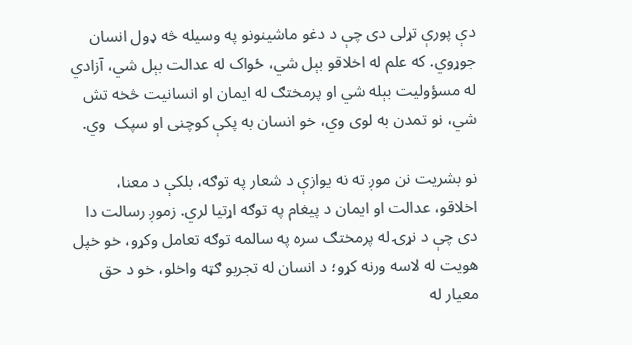دې پورې تړلی دی چې د دغو ماشینونو په وسیله څه ډول انسان جوړوي. که علم له اخلاقو بېل شي، ځواک له عدالت بېل شي، آزادي له مسؤولیت بېله شي او پرمختګ له ایمان او انسانیت څخه تش شي، نو تمدن به لوی وي، خو انسان به پکې کوچنی او سپک  وي.

نو بشریت نن موږ ته نه یوازې د شعار په توګه، بلکې د معنا، اخلاقو، عدالت او ایمان د پیغام په توګه اړتیا لري. زموږ رسالت دا دی چې د نړۍ له پرمختګ سره په سالمه توګه تعامل وکړو، خو خپل هویت له لاسه ورنه کړو؛ د انسان له تجربو ګټه واخلو، خو د حق معیار له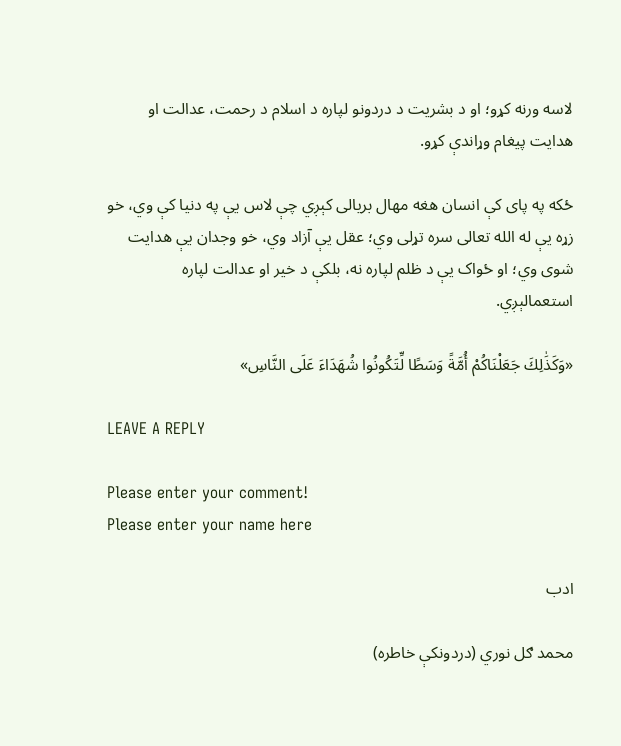لاسه ورنه کړو؛ او د بشریت د دردونو لپاره د اسلام د رحمت، عدالت او هدایت پیغام وړاندې کړو.

ځکه په پای کې انسان هغه مهال بریالی کېږي چې لاس یې په دنیا کې وي، خو زړه یې له الله تعالی سره تړلی وي؛ عقل یې آزاد وي، خو وجدان یې هدایت شوی وي؛ او ځواک یې د ظلم لپاره نه، بلکې د خیر او عدالت لپاره استعمالېږي.

«وَكَذَٰلِكَ جَعَلْنَاكُمْ أُمَّةً وَسَطًا لِّتَكُونُوا شُهَدَاءَ عَلَى النَّاسِ»

LEAVE A REPLY

Please enter your comment!
Please enter your name here

ادب

محمد ګل نوري (دردونکې خاطره)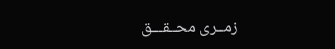زمــری محــقـــق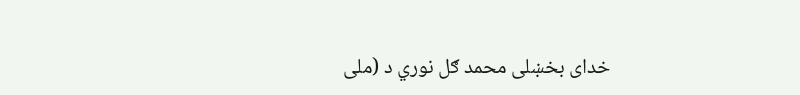خدای بخښلی محمد ګل نوري د (ملی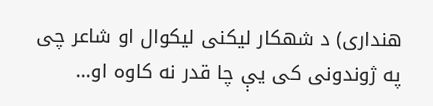هنداری) د شهکار لیکنی لیکوال او شاعر چی په ژوندونی کی یې چا قدر نه کاوه او...